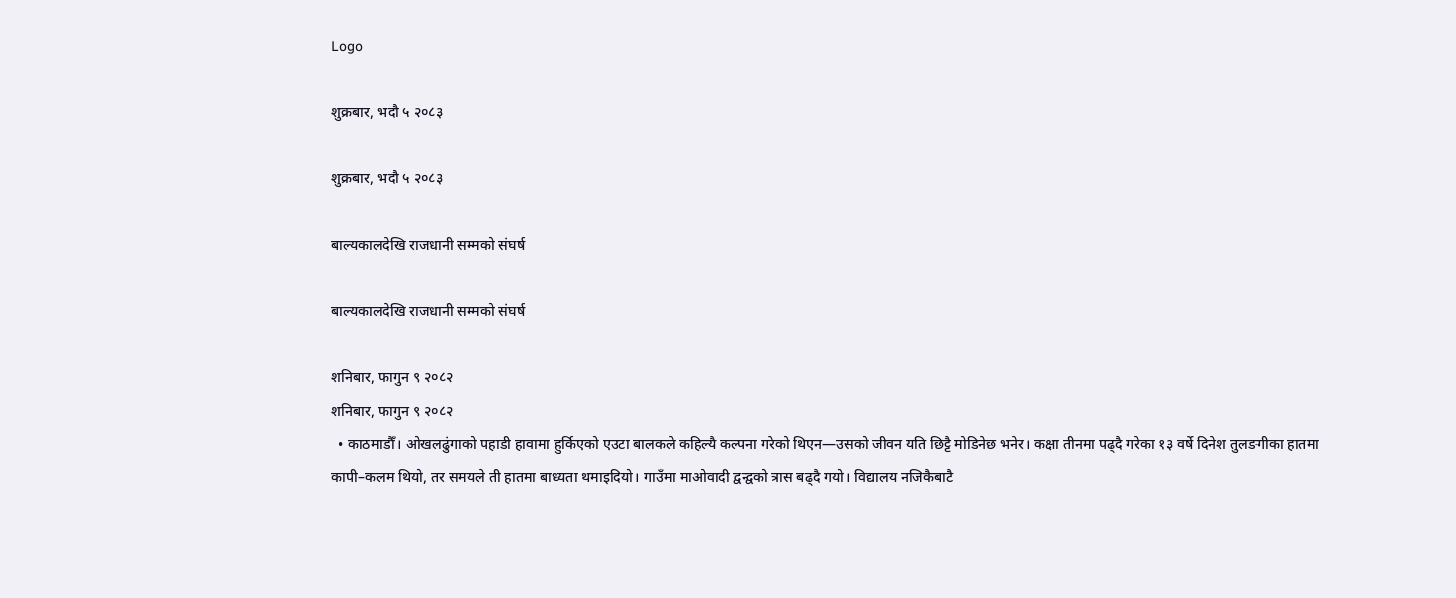Logo

शुक्रबार, भदौ ५ २०८३

शुक्रबार, भदौ ५ २०८३

बाल्यकालदेखि राजधानी सम्मको संघर्ष

बाल्यकालदेखि राजधानी सम्मको संघर्ष

शनिबार, फागुन ९ २०८२
शनिबार, फागुन ९ २०८२
  • काठमाडौँ। ओखलढुंगाको पहाडी हावामा हुर्किएको एउटा बालकले कहिल्यै कल्पना गरेको थिएन—उसको जीवन यति छिट्टै मोडिनेछ भनेर। कक्षा तीनमा पढ्दै गरेका १३ वर्षे दिनेश तुलङगीका हातमा कापी–कलम थियो, तर समयले ती हातमा बाध्यता थमाइदियो। गाउँमा माओवादी द्वन्द्वको त्रास बढ्दै गयो। विद्यालय नजिकैबाटै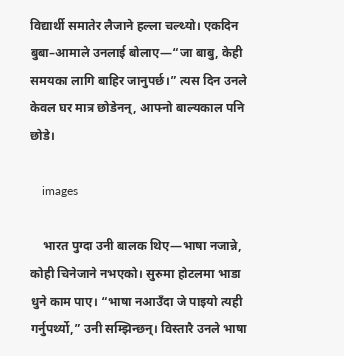विद्यार्थी समातेर लैजाने हल्ला चल्थ्यो। एकदिन बुबा–आमाले उनलाई बोलाए—“जा बाबु, केही समयका लागि बाहिर जानुपर्छ।” त्यस दिन उनले केवल घर मात्र छोडेनन्, आफ्नो बाल्यकाल पनि छोडे।

    images

    भारत पुग्दा उनी बालक थिए—भाषा नजान्ने, कोही चिनेजाने नभएको। सुरुमा होटलमा भाडा धुने काम पाए। “भाषा नआउँदा जे पाइयो त्यही गर्नुपर्थ्यो,” उनी सम्झिन्छन्। विस्तारै उनले भाषा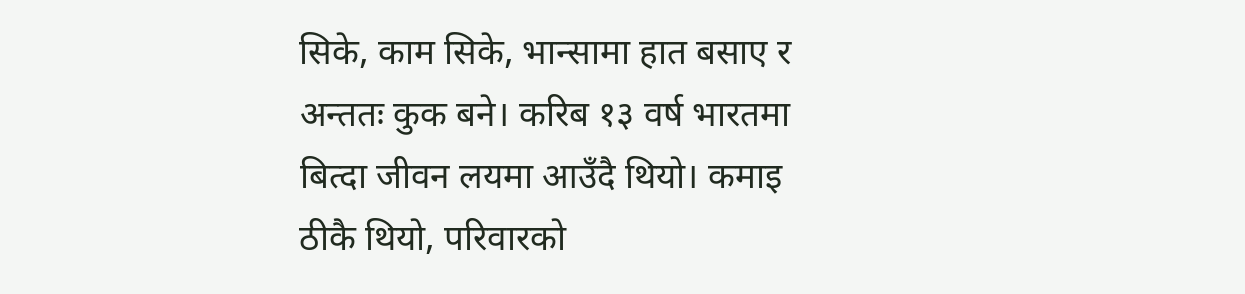सिके, काम सिके, भान्सामा हात बसाए र अन्ततः कुक बने। करिब १३ वर्ष भारतमा बित्दा जीवन लयमा आउँदै थियो। कमाइ ठीकै थियो, परिवारको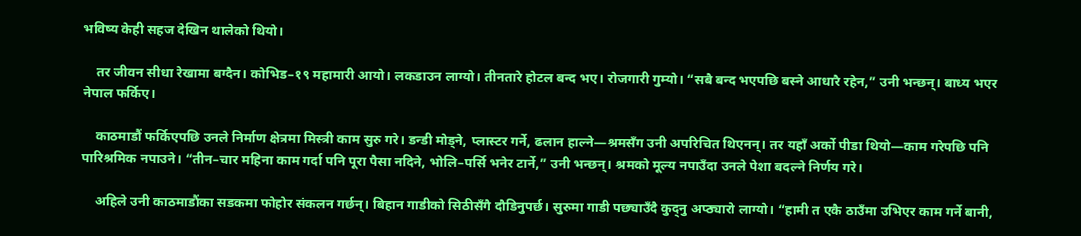भविष्य केही सहज देखिन थालेको थियो।

    तर जीवन सीधा रेखामा बग्दैन। कोभिड–१९ महामारी आयो। लकडाउन लाग्यो। तीनतारे होटल बन्द भए। रोजगारी गुम्यो। “सबै बन्द भएपछि बस्ने आधारै रहेन,” उनी भन्छन्। बाध्य भएर नेपाल फर्किए।

    काठमाडौं फर्किएपछि उनले निर्माण क्षेत्रमा मिस्त्री काम सुरु गरे। डन्डी मोड्ने, प्लास्टर गर्ने, ढलान हाल्ने—श्रमसँग उनी अपरिचित थिएनन्। तर यहाँ अर्को पीडा थियो—काम गरेपछि पनि पारिश्रमिक नपाउने। “तीन–चार महिना काम गर्दा पनि पूरा पैसा नदिने, भोलि–पर्सि भनेर टार्ने,” उनी भन्छन्। श्रमको मूल्य नपाउँदा उनले पेशा बदल्ने निर्णय गरे।

    अहिले उनी काठमाडौंका सडकमा फोहोर संकलन गर्छन्। बिहान गाडीको सिठीसँगै दौडिनुपर्छ। सुरुमा गाडी पछ्याउँदै कुद्नु अप्ठ्यारो लाग्यो। “हामी त एकै ठाउँमा उभिएर काम गर्ने बानी,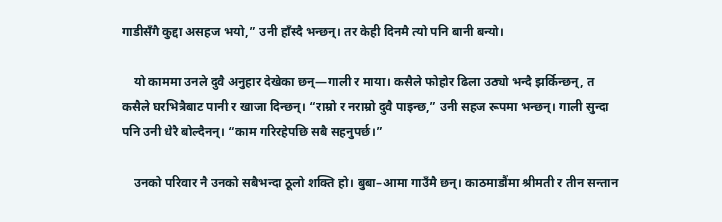गाडीसँगै कुद्दा असहज भयो,” उनी हाँस्दै भन्छन्। तर केही दिनमै त्यो पनि बानी बन्यो।

    यो काममा उनले दुवै अनुहार देखेका छन्—गाली र माया। कसैले फोहोर ढिला उठ्यो भन्दै झर्किन्छन्, त कसैले घरभित्रैबाट पानी र खाजा दिन्छन्। “राम्रो र नराम्रो दुवै पाइन्छ,” उनी सहज रूपमा भन्छन्। गाली सुन्दा पनि उनी धेरै बोल्दैनन्। “काम गरिरहेपछि सबै सहनुपर्छ।”

    उनको परिवार नै उनको सबैभन्दा ठूलो शक्ति हो। बुबा–आमा गाउँमै छन्। काठमाडौंमा श्रीमती र तीन सन्तान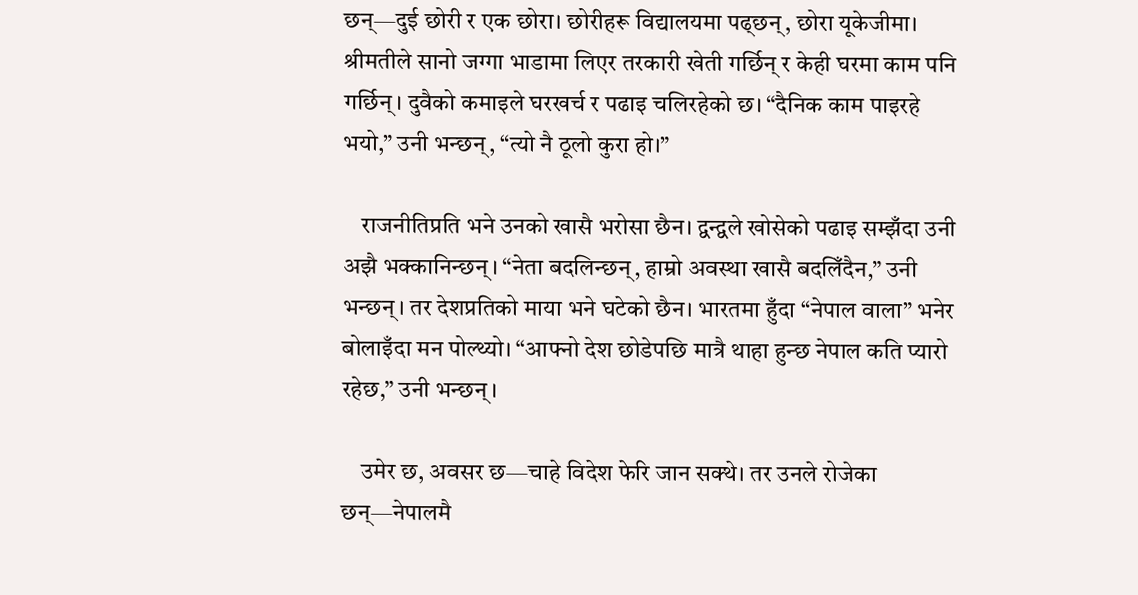छन्—दुई छोरी र एक छोरा। छोरीहरू विद्यालयमा पढ्छन्, छोरा यूकेजीमा। श्रीमतीले सानो जग्गा भाडामा लिएर तरकारी खेती गर्छिन् र केही घरमा काम पनि गर्छिन्। दुवैको कमाइले घरखर्च र पढाइ चलिरहेको छ। “दैनिक काम पाइरहे भयो,” उनी भन्छन्, “त्यो नै ठूलो कुरा हो।”

    राजनीतिप्रति भने उनको खासै भरोसा छैन। द्वन्द्वले खोसेको पढाइ सम्झँदा उनी अझै भक्कानिन्छन्। “नेता बदलिन्छन्, हाम्रो अवस्था खासै बदलिँदैन,” उनी भन्छन्। तर देशप्रतिको माया भने घटेको छैन। भारतमा हुँदा “नेपाल वाला” भनेर बोलाइँदा मन पोल्थ्यो। “आफ्नो देश छोडेपछि मात्रै थाहा हुन्छ नेपाल कति प्यारो रहेछ,” उनी भन्छन्।

    उमेर छ, अवसर छ—चाहे विदेश फेरि जान सक्थे। तर उनले रोजेका छन्—नेपालमै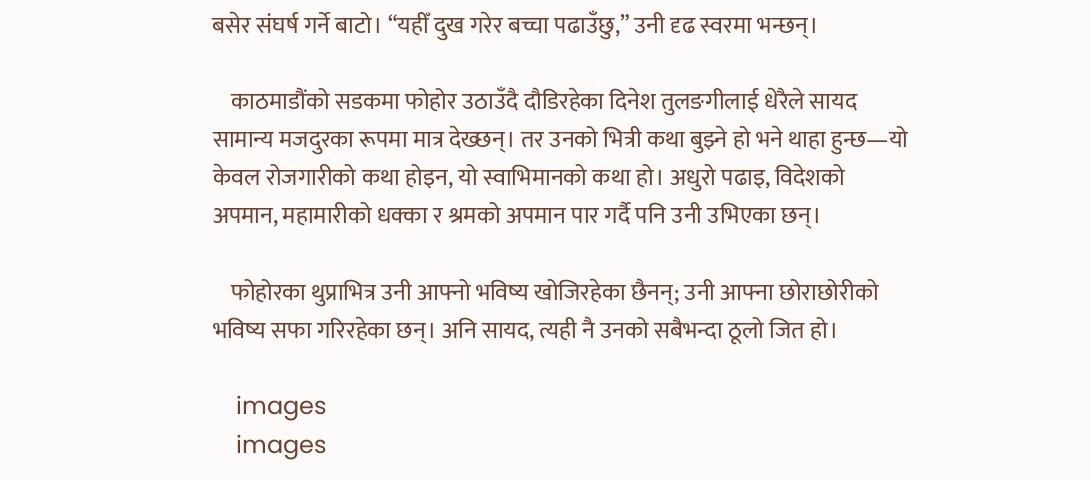बसेर संघर्ष गर्ने बाटो। “यहीँ दुख गरेर बच्चा पढाउँछु,” उनी दृढ स्वरमा भन्छन्।

    काठमाडौंको सडकमा फोहोर उठाउँदै दौडिरहेका दिनेश तुलङगीलाई धेरैले सायद सामान्य मजदुरका रूपमा मात्र देख्छन्। तर उनको भित्री कथा बुझ्ने हो भने थाहा हुन्छ—यो केवल रोजगारीको कथा होइन, यो स्वाभिमानको कथा हो। अधुरो पढाइ, विदेशको अपमान, महामारीको धक्का र श्रमको अपमान पार गर्दै पनि उनी उभिएका छन्।

    फोहोरका थुप्राभित्र उनी आफ्नो भविष्य खोजिरहेका छैनन्; उनी आफ्ना छोराछोरीको भविष्य सफा गरिरहेका छन्। अनि सायद, त्यही नै उनको सबैभन्दा ठूलो जित हो।

    images
    images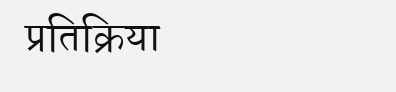प्रतिक्रिया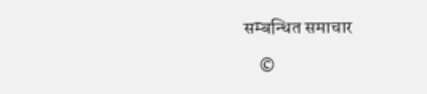सम्बन्धित समाचार

    ©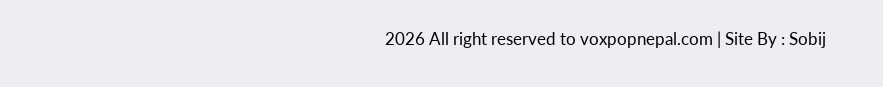2026 All right reserved to voxpopnepal.com | Site By : Sobij